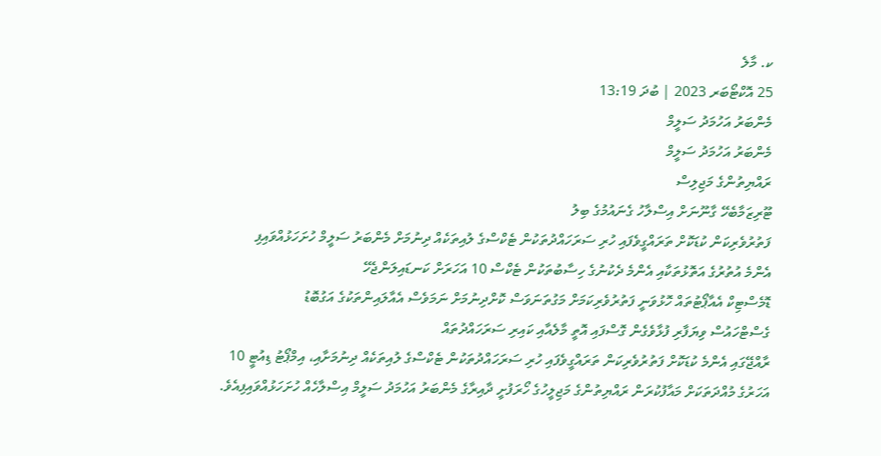ކ. މާލެ
25 އޮކްޓޯބަރ 2023 | ބުދަ 13:19
މެންބަރު އަހުމަދު ސަލީމް
މެންބަރު އަހުމަދު ސަލީމް
ރައްޔިތުންގެ މަޖިލިސް
ޓޫރިޒަމާބެހޭ ގާނޫނަށް އިސްލާހު ގެނައުމުގެ ބިލު
ފަތުރުވެރިކަން ކުޑަކޮށް ތަރައްގީވެފައި ހުރި ސަރަހައްދުތަކުން ޓެކްސްގެ ލުއިތަކެއް ދިނުމަށް މެންބަރު ސަލީމް ހުށަހަޅުއްވައިފި
އެންމެ އުތުރުގެ އަތޮޅުތަކާއި އެންމެ ދެކުނުގެ ހިސާބުތަކުން ޓެކްސް 10 އަހަރަށް ކަނޑައިލަންޖެހޭ
ޑޮމެސްޓިކް އެއާޕޯޓުތައް ހޮޅުވަނީ ފަތުރުވެރިކަމަށް މަގުތަނަވަސް ކޮށްދިނުމަށް ނަމަވެސް އެއާލައިންތަކުގެ އަގުބޮޑު
ގެސްޓްހައުސް ވިޔަފާރި ފުޅާވެގެން ގޮސްފައި އޮތީ މާލެއާއި ކައިރި ސަރަހައްދުތައް
ރާއްޖޭގައި އެންމެ ކުޑަކޮށް ފަތުރުވެރިކަން ތަރައްގީވެފައި ހުރި ސަރަހައްދުތަކުން ޓެކްސްގެ ލުއިތަކެއް ދިނުމަށާއި، އިމްޕޯޓު ޑިއުޓީ 10 އަހަރުގެ މުއްދަތަކަށް މައާފުކުރަން ރައްޔިތުންގެ މަޖިލީހުގެ ހޯރަފުށީ ދާއިރާގެ މެންބަރު އަހުމަދު ސަލީމް އިސްލާހެއް ހުށަހަޅުއްވައިފިއެވެ.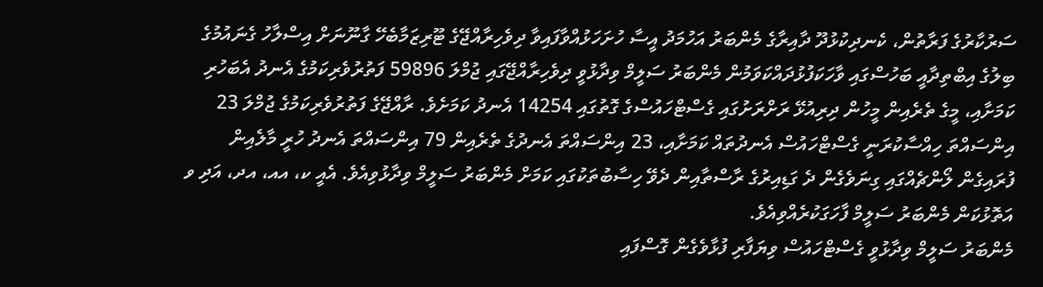ސަރުކާރުގެ ފަރާތުން، ކެނދިކުޅުދޫ ދާއިރާގެ މެންބަރު އަހުމަދު އީސާ ހުށަހަޅުއްވާފައިވާ ދިވެހިރާއްޖޭގެ ޓޫރިޒަމާބެހޭ ގާނޫނަށް އިސްލާހު ގެނައުމުގެ ބިލުގެ އިބްތިދާއީ ބަހުސްގައި ވާހަކަފުޅުދައްކަވަމުން މެންބަރު ސަލީމް ވިދާޅުވީ ދިވެހިރާއްޖޭގައި ޖުމްލަ 59896 ފަތުރުވެރިކަމުގެ އެނދު އެބަހުރި ކަމަށާއި، މީގެ ތެރެއިން މީހުން ދިރިއުޅޭ ރަށްރަށުގައި ގެސްޓްހައުސްގެ ގޮތުގައި 14254 އެނދު ކަމަށެވެ. ރާއްޖޭގެ ފަތުރުވެރިކަމުގެ ޖުމްލަ 23 އިންސައްތަ ހިއްސާކުރަނީ ގެސްޓްހައުސް އެނދުތައް ކަމަށާއި، 23 އިންސައްތަ އެނދުގެ ތެރެއިން 79 އިންސައްތަ އެނދު ހުރީ މާލެއިން ފުރައިގެން ލޯންޗެއްގައި ގިނަވެގެން ދެ ގަޑިއިރުގެ ރާސްތާއިން ދެވޭ ހިސާބުތަކުގައި ކަމަށް މެންބަރު ސަލީމް ވިދާޅުވިއެވެ. އެއީ ކ، އއ، އދ، އަދި ވ އަތޮޅުކަން މެންބަރު ސަލީމް ފާހަގަކުރެއްވިއެވެ.
މެންބަރު ސަލީމް ވިދާޅުވީ ގެސްޓްހައުސް ވިޔަފާރި ފުޅާވެގެން ގޮސްފައި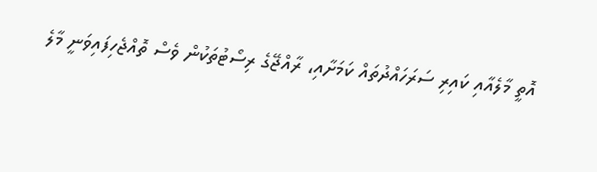އޮތީ މާލެއާއި ކައިރި ސަރަހައްދުތައް ކަމަށާއި، ރާއްޖޭގެ ރިސޯޓުތަކުން ވެސް ތޮއްޖެހިފައިވަނީ މާލެ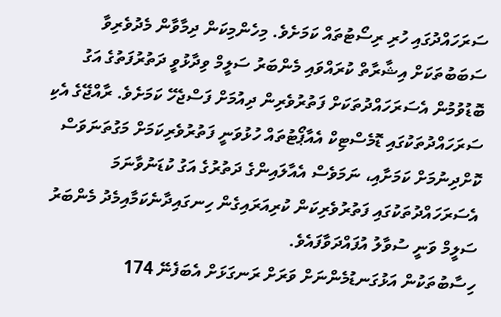ސަރަހައްދުގައި ހުރި ރިސޯޓުތައް ކަމަށެވެ. މިހެންމިކަން ދިމާވާން މެދުވެރިވާ ސަބަބުތަކަށް އިޝާރާތް ކުރައްވައި މެންބަރު ސަލީމް ވިދާޅުވީ ދަތުރުފަތުގެ އަގު ބޮޑުވުމުން އެސަރަހައްދުތަކަށް ފަތުރުވެރިން ދިއުމަށް ފަސްޖެހޭ ކަމަށެވެ. ރާއްޖޭގެ އެކި ސަރަހައްދުތަކުގައި ޑޮމެސްޓިކް އެއާޕޯޓުތައް ހުޅުވަނީ ފަތުރުވެރިކަމަށް މަގުތަނަވަސް ކޮށްދިނުމަށް ކަމަށާއި، ނަމަވެސް އެއާލައިންގެ ދަތުރުގެ އަގު ކުޑަނުވާނަމަ އެސަރަހައްދުތަކުގައި ފަތުރުވެރިކަން ކުރިއަރައިގެން ހިނގައިދާނެކަމާއިމެދު މެންބަރު ސަލީމް ވަނީ ސުވާލު އުފައްދަވާފައެވެ.
ހިސާބުތަކުން އަޅުގަނޑުމެންނަށް ވަރަށް ރަނގަޅަށް އެބަފެނޭ 174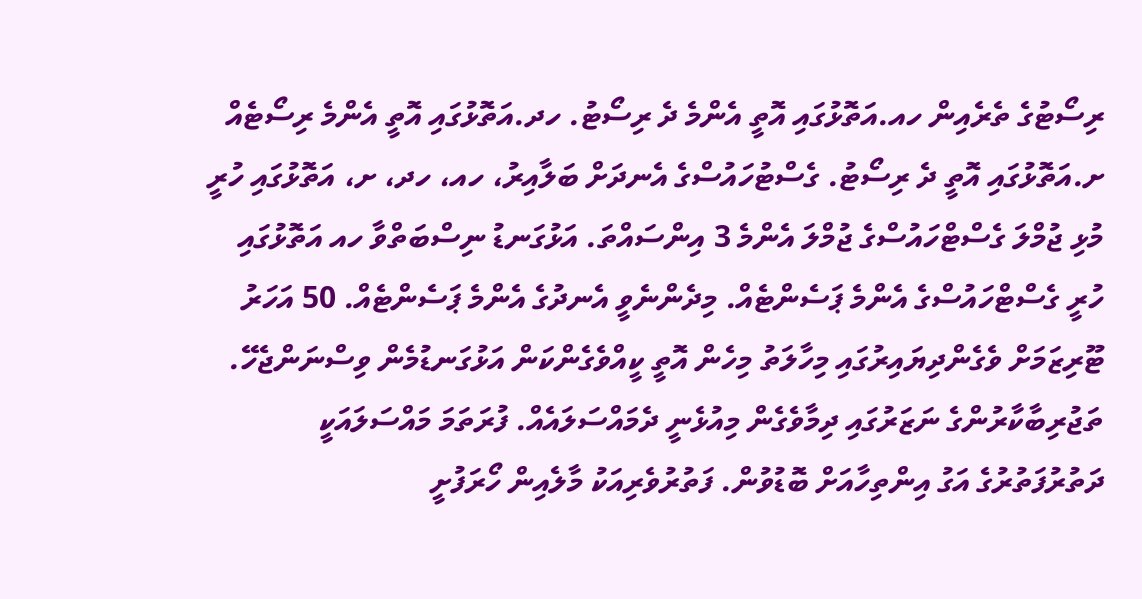ރިސޯޓުގެ ތެރެއިން ހއ.އަތޮޅުގައި އޮތީ އެންމެ ދެ ރިސޯޓު. ހދ.އަތޮޅުގައި އޮތީ އެންމެ ރިސޯޓެއް ށ.އަތޮޅުގައި އޮތީ ދެ ރިސޯޓު. ގެސްޓުހައުސްގެ އެނދަށް ބަލާއިރު، ހއ، ހދ، ށ، އަތޮޅުގައި ހުރީ މުޅި ޖުމްލަ ގެސްޓްހައުސްގެ ޖުމްލަ އެންމެ 3 އިންސައްތަ. އަޅުގަނޑު ނިސްބަތްވާ ހއ އަތޮޅުގައި ހުރީ ގެސްޓްހައުސްގެ އެންމެ ޕަސެންޓެއް. މިދެންނެވީ އެނދުގެ އެންމެ ޕަސެންޓެއް. 50 އަހަރު ޓޫރިޒަމަށް ވެގެންދިޔައިރުގައި މިހާލަތު މިހެން އޮތީ ކީއްވެގެންކަން އަޅުގަނޑުމެން ވިސްނަންޖެހޭ. ތަޖުރިބާކާރުންގެ ނަޒަރުގައި ދިމާވެގެން މިއުޅެނީ ދެމައްސަލައެއް. ފުރަތަމަ މައްސަލައަކީ ދަތުރުފަތުރުގެ އަގު އިންތިހާއަށް ބޮޑުވުން. ފަތުރުވެރިއަކު މާލެއިން ހޯރަފުށީ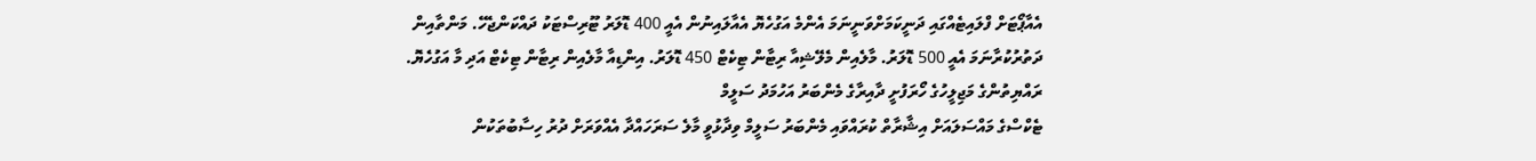އެއާޕޯޓަށް ފްލައިޓެއްގައި ދަނީކަމަށްވަނީނަމަ އެންމެ އަގުހެޔޮ އެއާލައިނުން އެއީ 400 ޑޮލަރު ޓޫރިސްޓަކު ދައްކަންޖެހޭ. މަންތާއިން ދަތުރުކުރާނަމަ އެއީ 500 ޑޮލަރު. މާލެއިން މެލޭޝިއާ ރިޓާން ޓިކެޓް 450 ޑޮލަރު. އިންޑިއާ މާލެއިން ރިޓާން ޓިކެޓް އަދި މާ އަގުހެޔޮ.
ރައްޔިތުންގެ މަޖިލީހުގެ ހޯރަފުށީ ދާއިރާގެ މެންބަރު އަހުމަދު ސަލީމް
ޓެކްސްގެ މައްސަލައަށް އިޝާރާތް ކުރައްވައި މެންބަރު ސަލީމް ވިދާޅުވީ މާލެ ސަރަހައްދާ އެއްވަރަށް ދުރު ހިސާބުތަކުން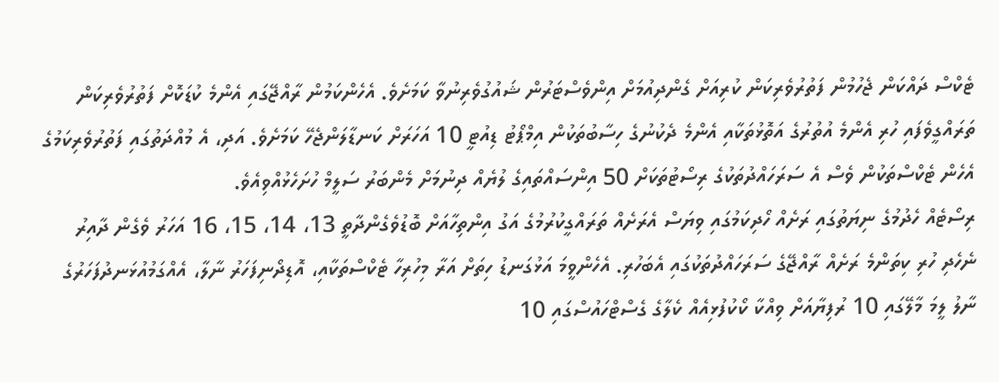ޓެކްސް ދައްކަން ޖެހުމުން ފަތުރުވެރިކަން ކުރިއަށް ގެންދިއުމަށް އިންވެސްޓަރުން ޝައުގުވެރިނުވާ ކަމަށެވެ. އެހެންކަމުން ރާއްޖޭގައި އެންމެ ކުޑަކޮށް ފަތުރުވެރިކަން ތަރައްގީވެފައި ހުރި އެންމެ އުތުރުގެ އަތޮޅުތަކާއި އެންމެ ދެކުނުގެ ހިސާބުތަކުން އިމްޕޯޓު ޑިއުޓީ 10 އަހަރަށް ކަނޑާލަންޖެހޭ ކަމަށެވެ. އަދި، އެ މުއްދަތުގައި ފަތުރުވެރިކަމުގެ އެހެން ޓެކްސްތަކުން ވެސް އެ ސަރަހައްދުތަކުގެ ރިސޯޓުތަކަށް 50 އިންސައްތައިގެ ލުޔެއް ދިނުމަށް މެންބަރު ސަލީމް ހުށަހެޅުއްވިއެވެ.
ރިސޯޓެއް ހެދުމުގެ ނިޔަތުގައި ރަށެއް ހޯދިކަމުގައި ވިޔަސް އެރަށެއް ތަރައްގީކުރުމުގެ އަގު އިންތިހާއަށް ބޮޑުވެގެންދާތީ 13، 14، 15، 16 އަހަރު ވެގެން ދާއިރު ނެހެދި ހުރި ކިތަންމެ ރަށެއް ރާއްޖޭގެ ސަރަހައްދުތަކުގައި އެބަހުރި. އެހެންވީމަ އަޅުގަނޑު ހިތަށް އަރާ މިހުރިހާ ޓެކްސްތަކާއި، އޮޑިދޯނިފަހަރު ނާލާ، އެއްގަމުއުޅަނދުފަހަރުގެ ނާލު ލީމަ މާލޭގައި 10 ރުފިޔާއަށް ވިއްކާ ކޯކުފުޅިއެއް ކެލާގެ ގެސްޓްހައުސްގައި 10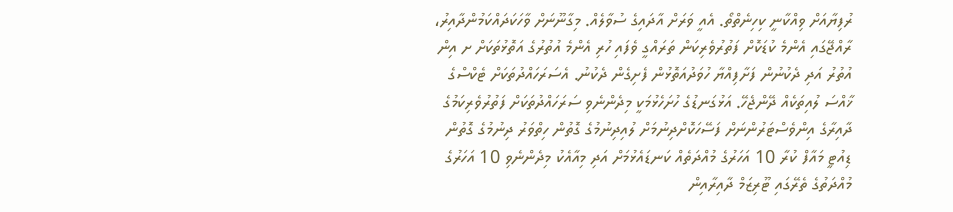ރުފިޔާއަށް ވިއްކާނީ ކިހިނެތްތޯ. އެއީ ވަރަށް އާދައިގެ ސުވާލެއް. މިގާނޫނަށް ވާހަކަދައްކަމުންދާއިރު، ރާއްޖޭގައި އެންމެ ކުޑަކޮށް ފަތުރުވެރިކަން ތަރައްގީ ވެފައި ހުރި އެންމެ އުތުރުގެ އަތޮޅުތަކަށް ށ އިން އުތުރު އަދި ދެކުނުން ފަށާފިއްޔާ ހުވަދުއަތޮޅުން ފެށިގެން ދެކުނު. އެސަރަހައްދުތަކަށް ޓެކްސްގެ ޚާއްސަ ލުއިތަކެއް ދޭންޖެހޭ. އަޅުގަނޑުގެ ހުށަހެޅުމަކީ މިދެންނެވި ސަރަހައްދުތަކަށް ފަތުރުވެރިކަމުގެ ދާއިރާގެ އިންވެސްޓަރުންނަށް ފަސޭހަކޮށްދިނުމަށް ލުއިދިނުމުގެ ގޮތުން ހިތްވަރު ދިނުމުގެ ގޮތުން ޑިއުޓީ މައާފް ކުރާ 10 އަހަރުގެ މުއްދަތެއް ކަނޑައެޅުމަށް އަދި މިއާއެކު މިދެންނެވި 10 އަހަރުގެ މުއްދަތުގެ ތެރޭގައި ޓޫރިޒަމް ދާއިރާއިން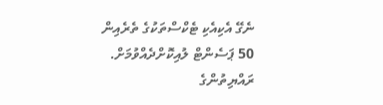ނެގޭ އެކިއެކި ޓެކްސްތަކުގެ ތެރެއިން 50 ޕަސެންޓް ލުއިކޮށްދެއްވުމަށް.
ރައްޔިތުންގެ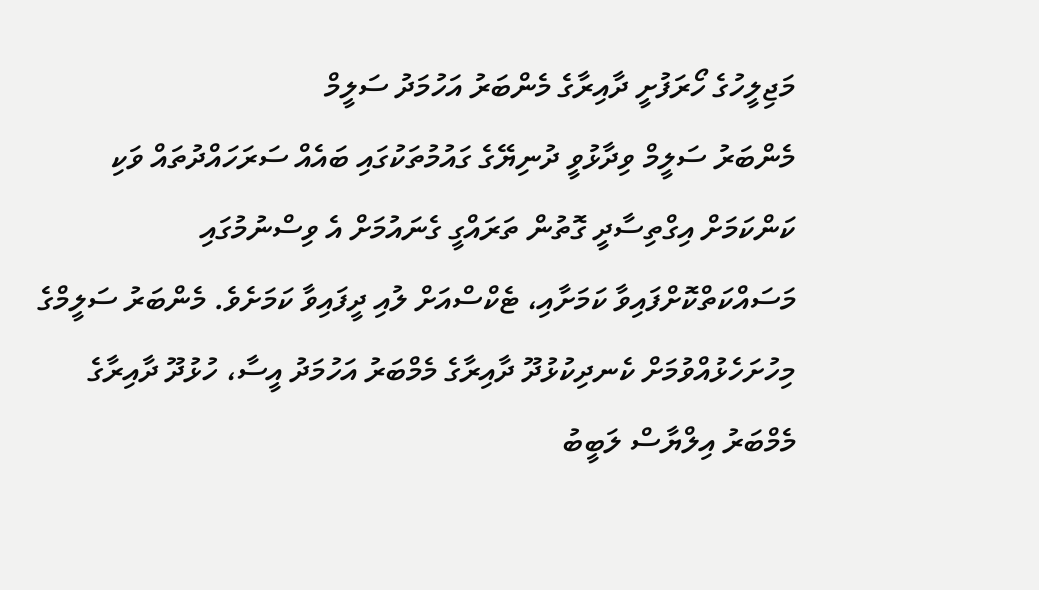މަޖިލީހުގެ ހޯރަފުށީ ދާއިރާގެ މެންބަރު އަހުމަދު ސަލީމް
މެންބަރު ސަލީމް ވިދާޅުވީ ދުނިޔޭގެ ގައުމުތަކުގައި ބައެއް ސަރަހައްދުތައް ވަކި ކަންކަމަށް އިގްތިސާދީ ގޮތުން ތަރައްގީ ގެނައުމަށް އެ ވިސްނުމުގައި މަސައްކަތްކޮށްފައިވާ ކަމަށާއި، ޓެކްސްއަށް ލުއި ދީފައިވާ ކަމަށެވެ. މެންބަރު ސަލީމްގެ މިހުށަހެޅުއްވުމަށް ކެނދިކުޅުދޫ ދާއިރާގެ މެމްބަރު އަހުމަދު އީސާ، ހުޅުދޫ ދާއިރާގެ މެމްބަރު އިލްޔާސް ލަބީބު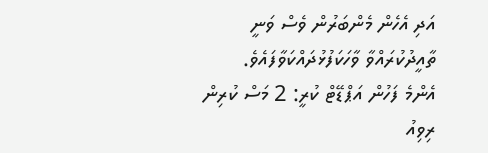އަދި އެހެން މެންބަރުން ވެސް ވަނީ ތާއީދުކުރައްވާ ވާހަކަފުޅުދައްކަވާފައެވެ.
އެންމެ ފަހުން އަޕްޑޭޓް ކުރީ: 2 މަސް ކުރިން
ރިވިއު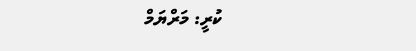ކުރީ: މަރްޔަމް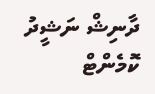ދާނިޝް ނަޝީދު
ކޮމެންޓް